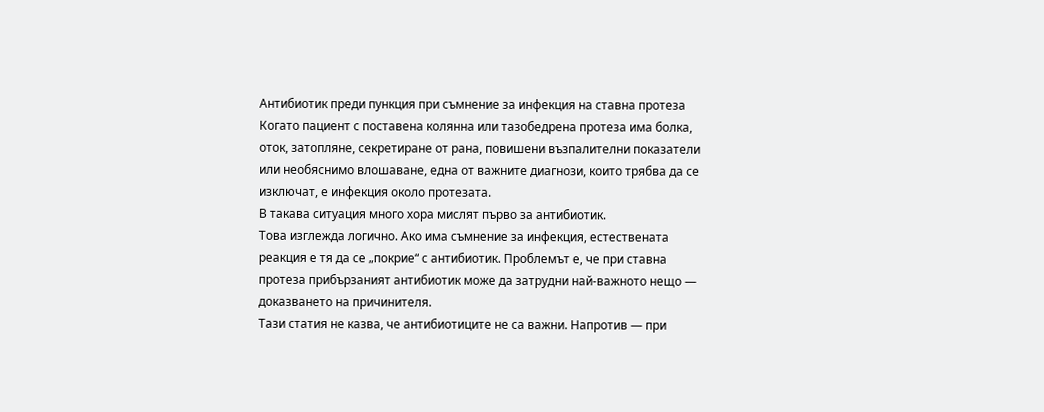Антибиотик преди пункция при съмнение за инфекция на ставна протеза
Когато пациент с поставена колянна или тазобедрена протеза има болка, оток, затопляне, секретиране от рана, повишени възпалителни показатели или необяснимо влошаване, една от важните диагнози, които трябва да се изключат, е инфекция около протезата.
В такава ситуация много хора мислят първо за антибиотик.
Това изглежда логично. Ако има съмнение за инфекция, естествената реакция е тя да се „покрие“ с антибиотик. Проблемът е, че при ставна протеза прибързаният антибиотик може да затрудни най-важното нещо — доказването на причинителя.
Тази статия не казва, че антибиотиците не са важни. Напротив — при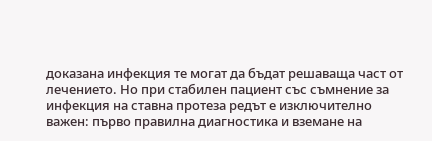доказана инфекция те могат да бъдат решаваща част от лечението. Но при стабилен пациент със съмнение за инфекция на ставна протеза редът е изключително важен: първо правилна диагностика и вземане на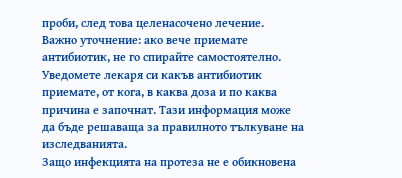проби, след това целенасочено лечение.
Важно уточнение: ако вече приемате антибиотик, не го спирайте самостоятелно. Уведомете лекаря си какъв антибиотик приемате, от кога, в каква доза и по каква причина е започнат. Тази информация може да бъде решаваща за правилното тълкуване на изследванията.
Защо инфекцията на протеза не е обикновена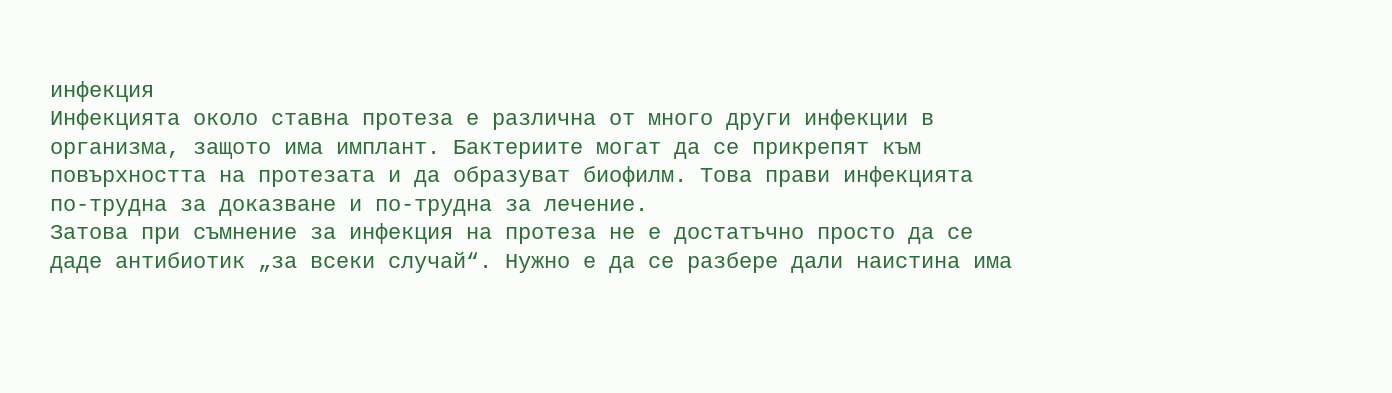инфекция
Инфекцията около ставна протеза е различна от много други инфекции в организма, защото има имплант. Бактериите могат да се прикрепят към повърхността на протезата и да образуват биофилм. Това прави инфекцията по-трудна за доказване и по-трудна за лечение.
Затова при съмнение за инфекция на протеза не е достатъчно просто да се даде антибиотик „за всеки случай“. Нужно е да се разбере дали наистина има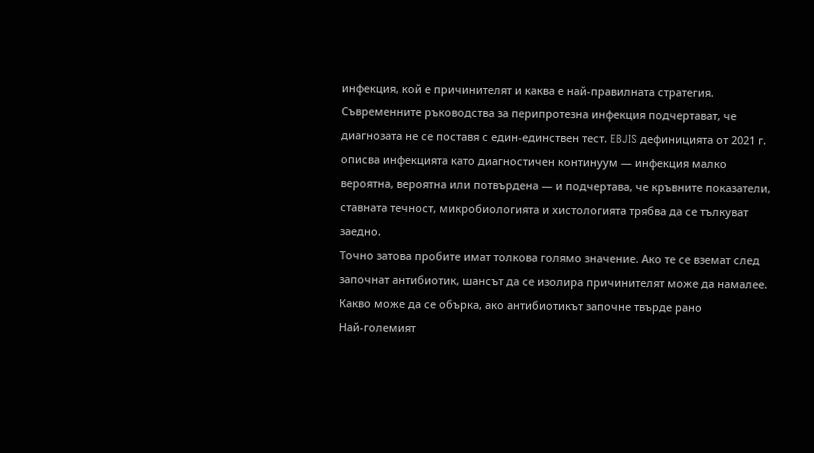инфекция, кой е причинителят и каква е най-правилната стратегия.
Съвременните ръководства за перипротезна инфекция подчертават, че диагнозата не се поставя с един-единствен тест. EBJIS дефиницията от 2021 г. описва инфекцията като диагностичен континуум — инфекция малко вероятна, вероятна или потвърдена — и подчертава, че кръвните показатели, ставната течност, микробиологията и хистологията трябва да се тълкуват заедно.
Точно затова пробите имат толкова голямо значение. Ако те се вземат след започнат антибиотик, шансът да се изолира причинителят може да намалее.
Какво може да се обърка, ако антибиотикът започне твърде рано
Най-големият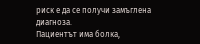риск е да се получи замъглена диагноза.
Пациентът има болка,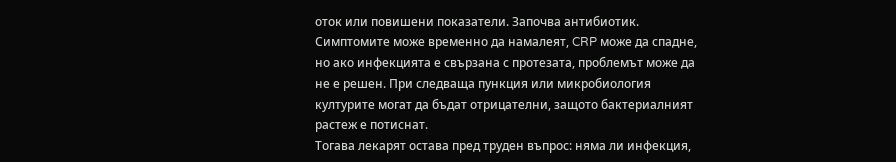оток или повишени показатели. Започва антибиотик. Симптомите може временно да намалеят, CRP може да спадне, но ако инфекцията е свързана с протезата, проблемът може да не е решен. При следваща пункция или микробиология културите могат да бъдат отрицателни, защото бактериалният растеж е потиснат.
Тогава лекарят остава пред труден въпрос: няма ли инфекция,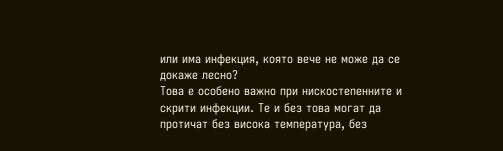или има инфекция, която вече не може да се докаже лесно?
Това е особено важно при нискостепенните и скрити инфекции. Те и без това могат да протичат без висока температура, без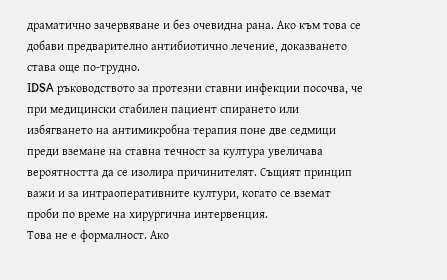драматично зачервяване и без очевидна рана. Ако към това се добави предварително антибиотично лечение, доказването става още по-трудно.
IDSA ръководството за протезни ставни инфекции посочва, че при медицински стабилен пациент спирането или избягването на антимикробна терапия поне две седмици преди вземане на ставна течност за култура увеличава вероятността да се изолира причинителят. Същият принцип важи и за интраоперативните култури, когато се вземат проби по време на хирургична интервенция.
Това не е формалност. Ако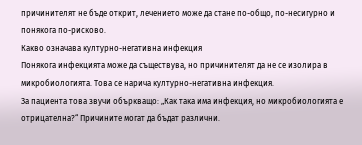причинителят не бъде открит, лечението може да стане по-общо, по-несигурно и понякога по-рисково.
Какво означава културно-негативна инфекция
Понякога инфекцията може да съществува, но причинителят да не се изолира в микробиологията. Това се нарича културно-негативна инфекция.
За пациента това звучи объркващо: „Как така има инфекция, но микробиологията е отрицателна?“ Причините могат да бъдат различни.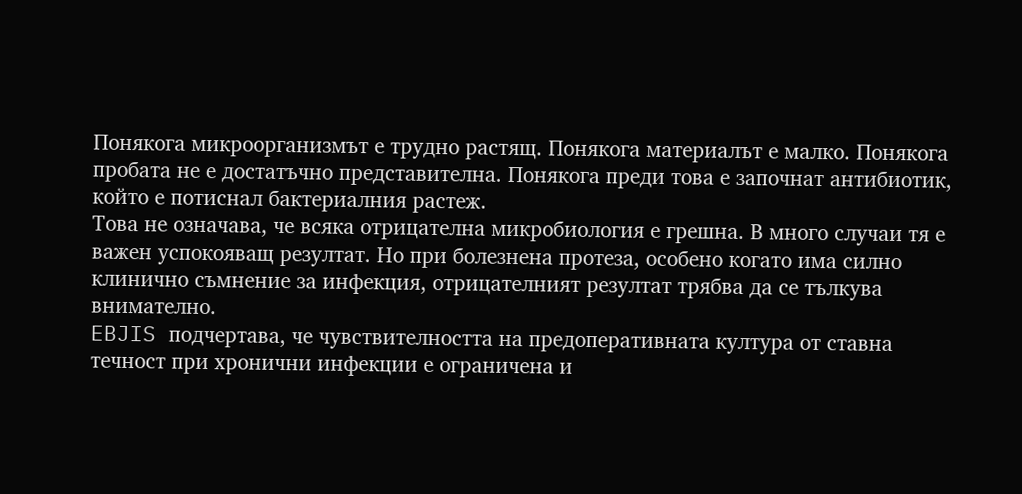Понякога микроорганизмът е трудно растящ. Понякога материалът е малко. Понякога пробата не е достатъчно представителна. Понякога преди това е започнат антибиотик, който е потиснал бактериалния растеж.
Това не означава, че всяка отрицателна микробиология е грешна. В много случаи тя е важен успокояващ резултат. Но при болезнена протеза, особено когато има силно клинично съмнение за инфекция, отрицателният резултат трябва да се тълкува внимателно.
EBJIS подчертава, че чувствителността на предоперативната култура от ставна течност при хронични инфекции е ограничена и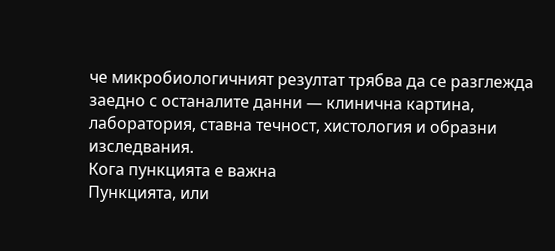че микробиологичният резултат трябва да се разглежда заедно с останалите данни — клинична картина, лаборатория, ставна течност, хистология и образни изследвания.
Кога пункцията е важна
Пункцията, или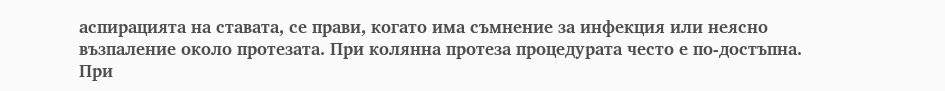аспирацията на ставата, се прави, когато има съмнение за инфекция или неясно възпаление около протезата. При колянна протеза процедурата често е по-достъпна. При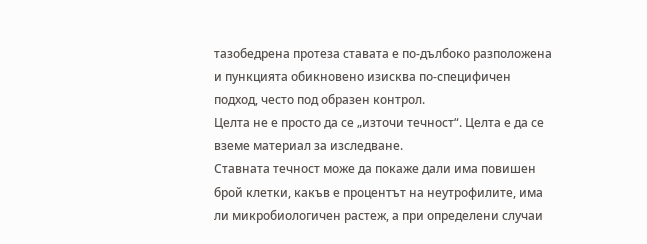тазобедрена протеза ставата е по-дълбоко разположена и пункцията обикновено изисква по-специфичен подход, често под образен контрол.
Целта не е просто да се „източи течност“. Целта е да се вземе материал за изследване.
Ставната течност може да покаже дали има повишен брой клетки, какъв е процентът на неутрофилите, има ли микробиологичен растеж, а при определени случаи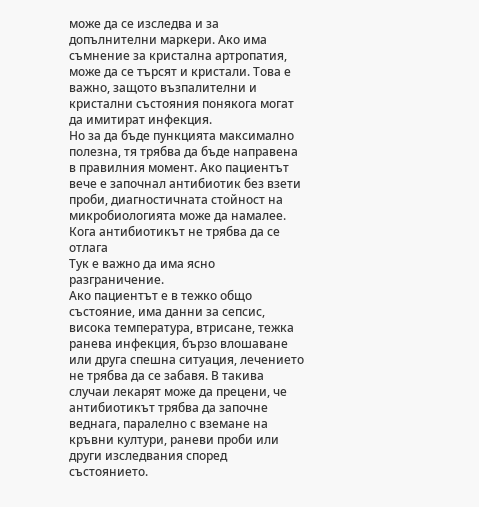може да се изследва и за допълнителни маркери. Ако има съмнение за кристална артропатия, може да се търсят и кристали. Това е важно, защото възпалителни и кристални състояния понякога могат да имитират инфекция.
Но за да бъде пункцията максимално полезна, тя трябва да бъде направена в правилния момент. Ако пациентът вече е започнал антибиотик без взети проби, диагностичната стойност на микробиологията може да намалее.
Кога антибиотикът не трябва да се отлага
Тук е важно да има ясно разграничение.
Ако пациентът е в тежко общо състояние, има данни за сепсис, висока температура, втрисане, тежка ранева инфекция, бързо влошаване или друга спешна ситуация, лечението не трябва да се забавя. В такива случаи лекарят може да прецени, че антибиотикът трябва да започне веднага, паралелно с вземане на кръвни култури, раневи проби или други изследвания според състоянието.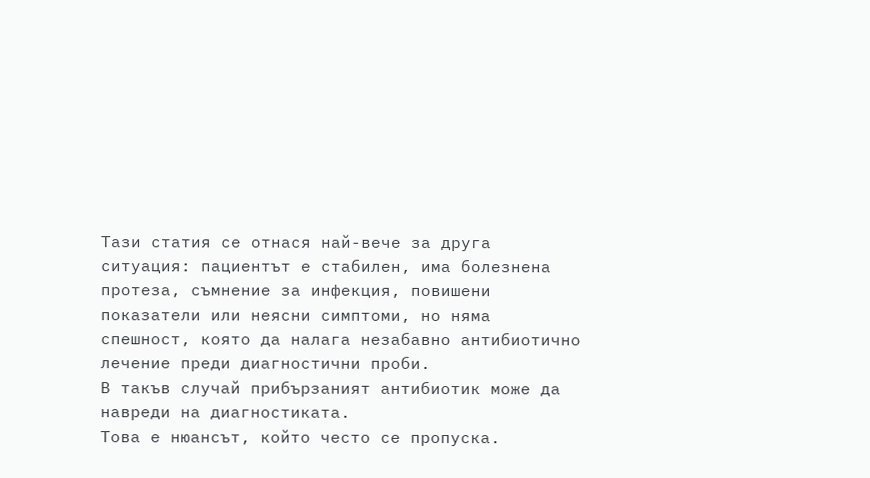Тази статия се отнася най-вече за друга ситуация: пациентът е стабилен, има болезнена протеза, съмнение за инфекция, повишени показатели или неясни симптоми, но няма спешност, която да налага незабавно антибиотично лечение преди диагностични проби.
В такъв случай прибързаният антибиотик може да навреди на диагностиката.
Това е нюансът, който често се пропуска.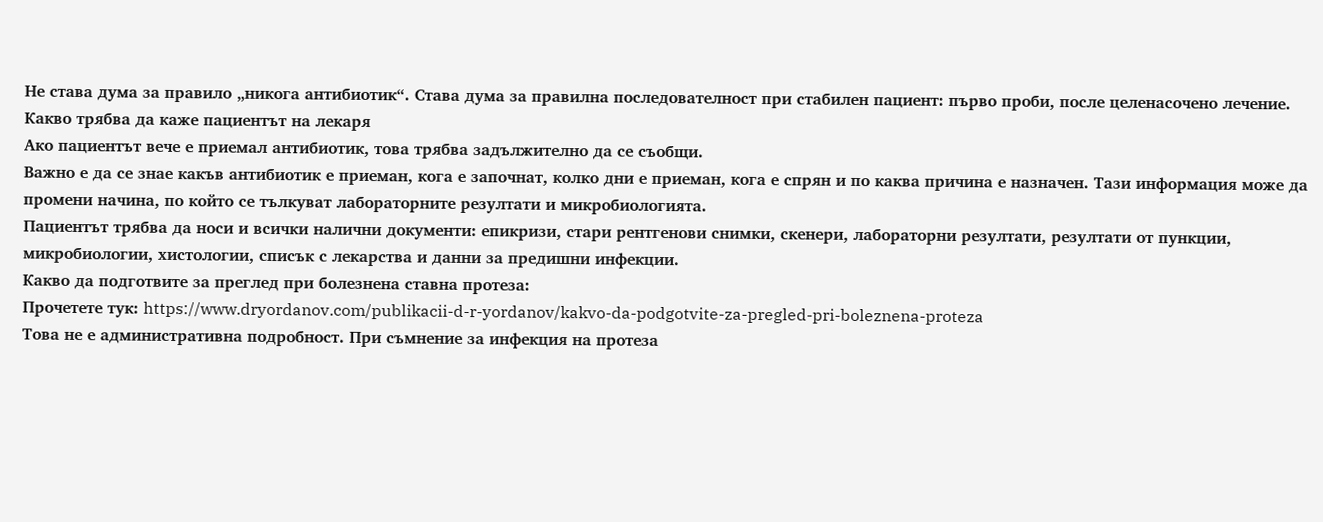Не става дума за правило „никога антибиотик“. Става дума за правилна последователност при стабилен пациент: първо проби, после целенасочено лечение.
Какво трябва да каже пациентът на лекаря
Ако пациентът вече е приемал антибиотик, това трябва задължително да се съобщи.
Важно е да се знае какъв антибиотик е приеман, кога е започнат, колко дни е приеман, кога е спрян и по каква причина е назначен. Тази информация може да промени начина, по който се тълкуват лабораторните резултати и микробиологията.
Пациентът трябва да носи и всички налични документи: епикризи, стари рентгенови снимки, скенери, лабораторни резултати, резултати от пункции, микробиологии, хистологии, списък с лекарства и данни за предишни инфекции.
Какво да подготвите за преглед при болезнена ставна протеза:
Прочетете тук: https://www.dryordanov.com/publikacii-d-r-yordanov/kakvo-da-podgotvite-za-pregled-pri-boleznena-proteza
Това не е административна подробност. При съмнение за инфекция на протеза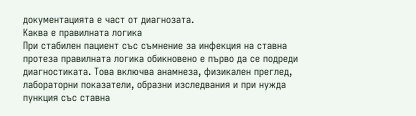документацията е част от диагнозата.
Каква е правилната логика
При стабилен пациент със съмнение за инфекция на ставна протеза правилната логика обикновено е първо да се подреди диагностиката. Това включва анамнеза, физикален преглед, лабораторни показатели, образни изследвания и при нужда пункция със ставна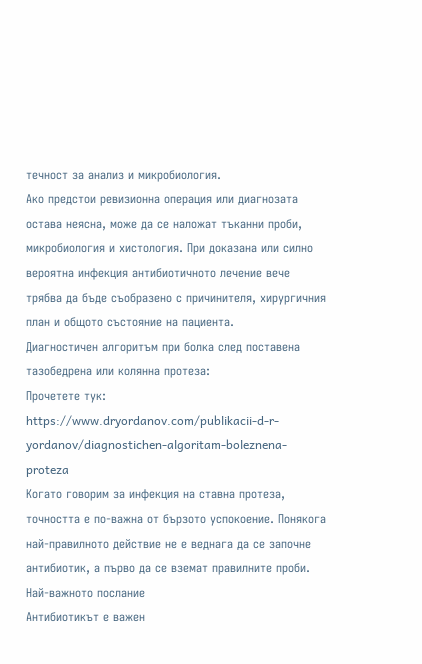течност за анализ и микробиология.
Ако предстои ревизионна операция или диагнозата остава неясна, може да се наложат тъканни проби, микробиология и хистология. При доказана или силно вероятна инфекция антибиотичното лечение вече трябва да бъде съобразено с причинителя, хирургичния план и общото състояние на пациента.
Диагностичен алгоритъм при болка след поставена тазобедрена или колянна протеза:
Прочетете тук: https://www.dryordanov.com/publikacii-d-r-yordanov/diagnostichen-algoritam-boleznena-proteza
Когато говорим за инфекция на ставна протеза, точността е по-важна от бързото успокоение. Понякога най-правилното действие не е веднага да се започне антибиотик, а първо да се вземат правилните проби.
Най-важното послание
Антибиотикът е важен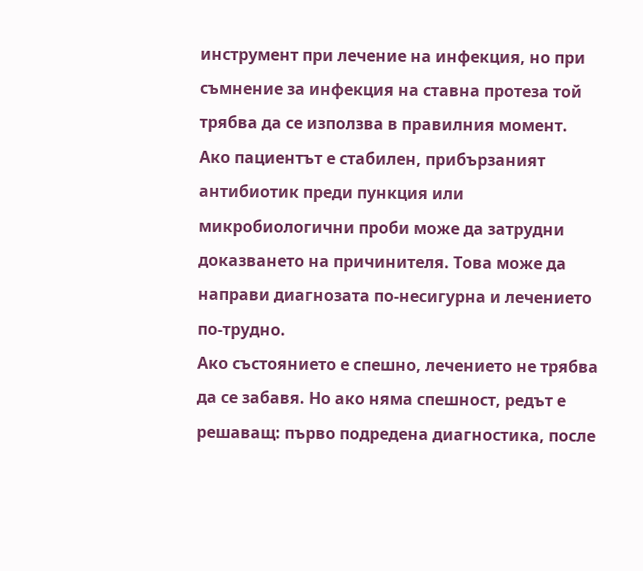инструмент при лечение на инфекция, но при съмнение за инфекция на ставна протеза той трябва да се използва в правилния момент.
Ако пациентът е стабилен, прибързаният антибиотик преди пункция или микробиологични проби може да затрудни доказването на причинителя. Това може да направи диагнозата по-несигурна и лечението по-трудно.
Ако състоянието е спешно, лечението не трябва да се забавя. Но ако няма спешност, редът е решаващ: първо подредена диагностика, после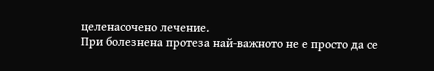целенасочено лечение.
При болезнена протеза най-важното не е просто да се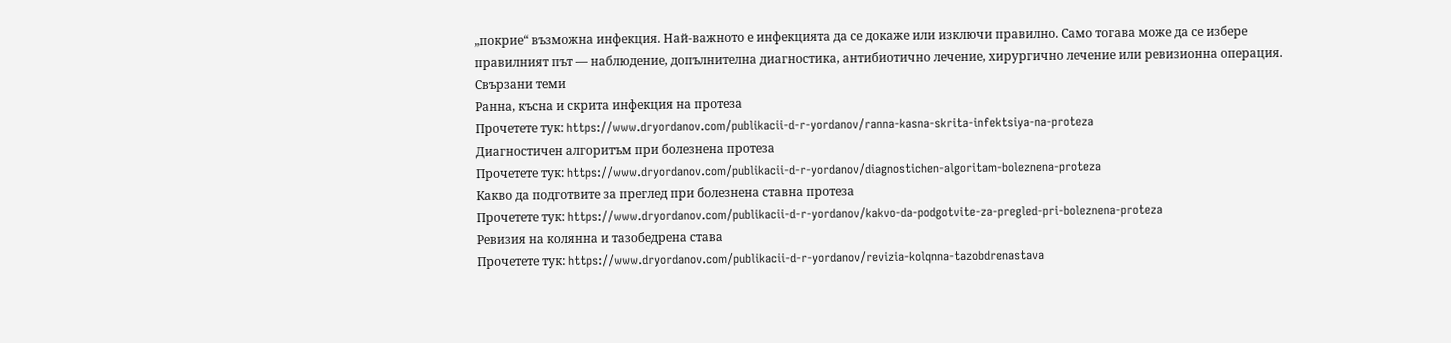„покрие“ възможна инфекция. Най-важното е инфекцията да се докаже или изключи правилно. Само тогава може да се избере правилният път — наблюдение, допълнителна диагностика, антибиотично лечение, хирургично лечение или ревизионна операция.
Свързани теми
Ранна, късна и скрита инфекция на протеза
Прочетете тук: https://www.dryordanov.com/publikacii-d-r-yordanov/ranna-kasna-skrita-infektsiya-na-proteza
Диагностичен алгоритъм при болезнена протеза
Прочетете тук: https://www.dryordanov.com/publikacii-d-r-yordanov/diagnostichen-algoritam-boleznena-proteza
Какво да подготвите за преглед при болезнена ставна протеза
Прочетете тук: https://www.dryordanov.com/publikacii-d-r-yordanov/kakvo-da-podgotvite-za-pregled-pri-boleznena-proteza
Ревизия на колянна и тазобедрена става
Прочетете тук: https://www.dryordanov.com/publikacii-d-r-yordanov/revizia-kolqnna-tazobdrenastava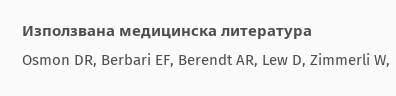Използвана медицинска литература
Osmon DR, Berbari EF, Berendt AR, Lew D, Zimmerli W,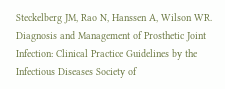Steckelberg JM, Rao N, Hanssen A, Wilson WR. Diagnosis and Management of Prosthetic Joint Infection: Clinical Practice Guidelines by the Infectious Diseases Society of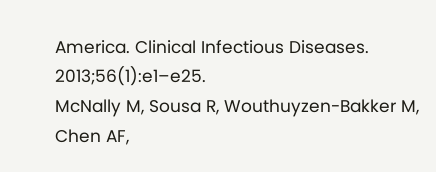America. Clinical Infectious Diseases. 2013;56(1):e1–e25.
McNally M, Sousa R, Wouthuyzen-Bakker M, Chen AF,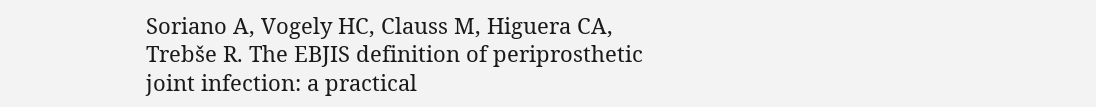Soriano A, Vogely HC, Clauss M, Higuera CA, Trebše R. The EBJIS definition of periprosthetic joint infection: a practical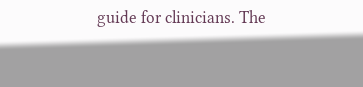guide for clinicians. The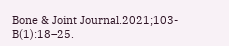Bone & Joint Journal.2021;103-B(1):18–25.